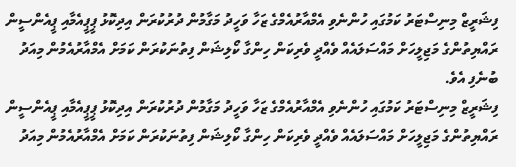ފިޝަރީޒް މިނިސްޓަރު ކަމުގައި ހުންނެވި އެމްއާރުއެމްގެ ޒަހާ ވަހީދު މަގާމުން ދުރުކުރަން އިދިކޮޅު ޕީޕީއެމާއި ޕީއެންސީން ރައްޔިތުންގެ މަޖިލީހަށް މައްސަލައެއް ވެއްދީ ވެރިކަން ހިންގާ ކޯލިޝަން ފިތުނަކުރަން ކަމަށް އެމްއާރުއެމުން މިއަދު ބުނެފި އެވެ.
ފިޝަރީޒް މިނިސްޓަރު ކަމުގައި ހުންނެވި އެމްއާރުއެމްގެ ޒަހާ ވަހީދު މަގާމުން ދުރުކުރަން އިދިކޮޅު ޕީޕީއެމާއި ޕީއެންސީން ރައްޔިތުންގެ މަޖިލީހަށް މައްސަލައެއް ވެއްދީ ވެރިކަން ހިންގާ ކޯލިޝަން ފިތުނަކުރަން ކަމަށް އެމްއާރުއެމުން މިއަދު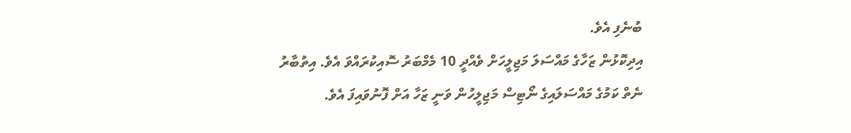ބުނެފި އެވެ.
އިދިކޮޅުން ޒަހާގެ މައްސަލަ މަޖިލީހަށް ވެއްދީ 10 މެމްބަރު ސޮއިކުރައްވަ އެވެ. އިތުބާރު ނެތް ކަމުގެ މައްސަލައިގެ ނޯޓިސް މަޖިލީހުން ވަނީ ޒަހާ އަށް ފޮނުވައިފަ އެވެ.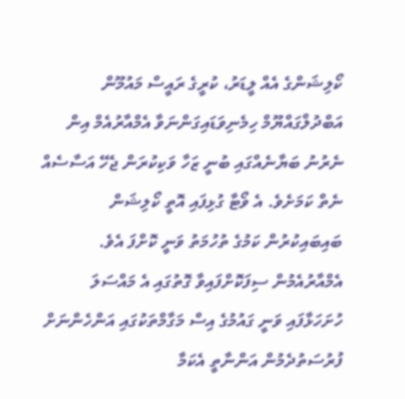ކޯލިޝަންގެ އެއް ލީޑަރު، ކުރީގެ ރައީސް މައުމޫން އަބްދުލްގައްޔޫމް ހިމެނިވަޑައިގަންނަވާ އެމްއާރުއެމް އިން ނެރުނު ބަޔާނެއްގައި ބުނީ ޒަހާ ވަކިކުރަން ޖެހޭ އަސާސެއް ނެތް ކަމަށެވެ. އެ ވޯޓާ ގުޅިފައި އޮތީ ކޯލިޝަން ބައިބައިކުރުން ކަމުގެ ތުހުމަތު ވަނީ ކޮށްފަ އެވެ.
އެމްއާރުއެމުން ސިފަކޮށްފައިވާ ގޮތުގައި އެ މައްސަލަ ހުށަހަޅާފައި ވަނީ ގައުމުގެ އިސް މަގާމްތަކުގައި އަންހެންނަށް ފުރުސަތުދެމުން އަންނާތީ އެކަމާ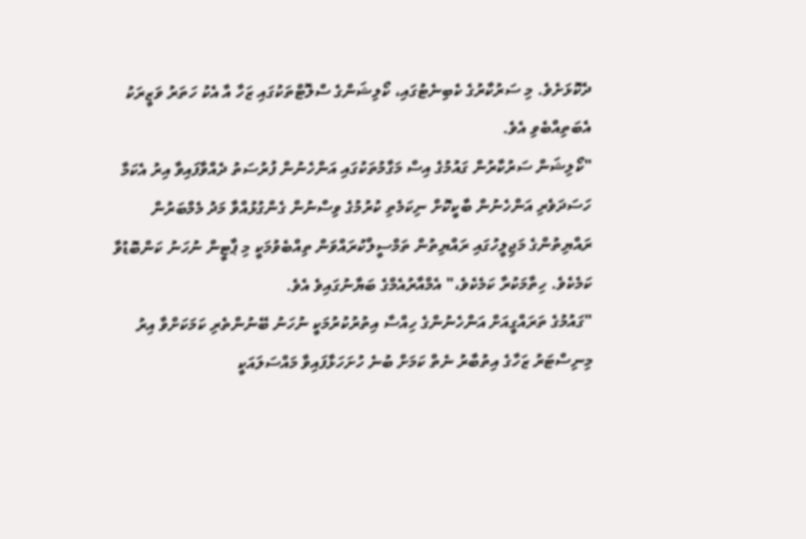ދެކޮޅަށެވެ. މި ސަރުކާރުގެ ކެބިނެޓުގައި، ކޯލިޝަންގެ ސްލޮޓްތަކުގައި ޒަހާ އާ އެކު ހަތަރު ވަޒީރަކު އެބަތިއްބެވި އެވެ.
"ކޯލިޝަން ސަރުކާރުން ގައުމުގެ އިސް މަގާމުތަކުގައި އަންހެނުން ފުރުސަތު ދެއްވާފައިވާ އިރު އެކަމާ ހަސަދަވެރި އަންހެނުން ބާކީކޮށް ނިކަމެތި ކުރުމުގެ ވިސްނުން ގެންގުޅުއްވާ މަދު މެމްބަރުން ރައްޔިތުންގެ މަޖިލީހުގައި ރައްޔިތުން ތަމްސީލްކުރައްވަން ތިއްބެވުމަކީ މި ޕާޓީން ނުހަނު ކަންބޮޑުވާ ކަމެކެވެ. ހިތާމަކުރާ ކަމެކެވެ،" އެމްއާރުއެމްގެ ބަޔާނުގައިވެ އެވެ.
"ގައުމުގެ ތަރައްގީއަށް އަންހެނުންގެ ހިއްސާ އިތުރުކުރުމަކީ ނުހަނު ބޭނުންތެރި ކަމަކަށްވާ އިރު މިނިސްޓަރު ޒަހާގެ އިތުބާރު ނެތް ކަމަށް ބުނެ ހުށަހަޅާފައިވާ މައްސަލައަކީ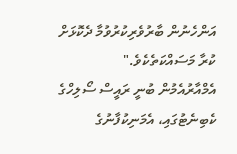އަންހެނުން ބާރުވެރިކުރުވުމާ ދެކޮޅަށް ކުރާ މަސައްކަތެކެވެ."
އެމްއާރުއެމުން ބުނީ ރައީސް ސޯލިހްގެ ކެބިނެޓުގައި، އެމަނިކުފާނުގެ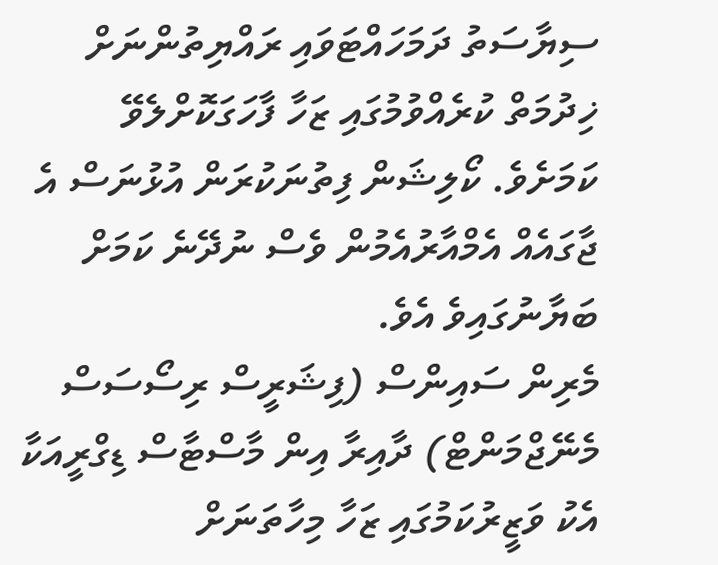ސިޔާސަތު ދަމަހައްޓަވައި ރައްޔިތުންނަށް ޚިދުމަތް ކުރެއްވުމުގައި ޒަހާ ފާހަގަކޮށްލެވޭ ކަމަށެވެ. ކޯލިޝަން ފިތުނަކުރަން އުޅުނަސް އެ ޖާގައެއް އެމްއާރުއެމުން ވެސް ނުދޭނެ ކަމަށް ބަޔާނުގައިވެ އެވެ.
މެރިން ސައިންސް (ފިޝަރީސް ރިސޯސަސް މެނޭޖްމަންޓް) ދާއިރާ އިން މާސްޓާސް ޑިގްރީއަކާ އެކު ވަޒީރުކަމުގައި ޒަހާ މިހާތަނަށް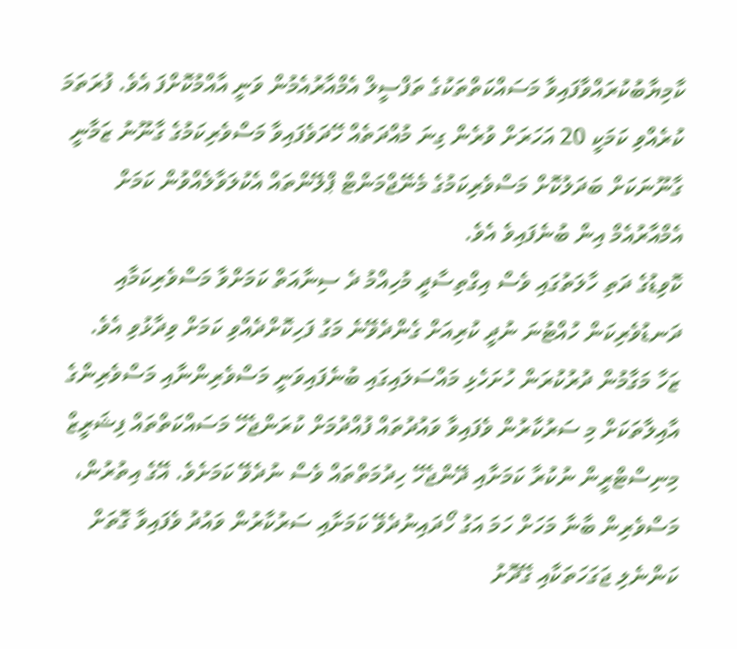ކާމިޔާބުކުރައްވާފައިވާ މަސައްކަތްތަކުގެ ތަފްސީލް އެމްއާރުއެމުން ވަނީ އާއްމުކޮށްފަ އެވެ. ފުރަތަމަ ކުރެއްވި ކަމަކީ 20 އަހަރަށް ވުރެން ގިނަ މުއްދަތެއް ހޭދަވެފައިވާ މަސްވެރިކަމުގެ ގާނޫނު ޒަމާނީ ގާނޫނަކަށް ބަދަލުކޮށް މަސްވެރިކަމުގެ މެނޭޖްމަންޓް ޕްލޭންތައް އެކުލަވާލެއްވުން ކަމަށް އެމްއާރުއެމް އިން ބުނެފައިވެ އެވެ.
ކޮވިޑުގެ ދަތި ހާލަތުގައި ވެސް އިގްތިސާދީ މުހިއްމު ދެ ސިނާއަތް ކަމަށްވާ މަސްވެރިކަމާއި ދަނޑުވެރިކަން ހުއްޓުނަ ނުދީ ކުރިއަށް ގެންދެވޭނެ މަގު ފަހިކޮށްދެއްވި ކަމަށް ވިދާޅުވި އެވެ.
ޒަހާ މަގާމުން ދުރުކުރަން ހުށަހެޅި މައްސަލައިގައި ބުނެފައިވަނީ މަސްވެރިންނާއި މަސްވެރިންގެ އާއިލާތަކަށް މި ސަރުކާރުން ވެފައިވާ ވައުދުތައް ފުއްދުމަށް ކުރަންޖެހޭ މަސައްކަތްތައް ފިޝަރީޒް މިނިސްޓްރީން ނުކުރާ ކަމަށާއި ދޭންޖެހޭ ހިދުމަތްތައް ވެސް ނުދެވޭ ކަމަށެވެ. އޭގެ އިތުރުން، މަސްވެރިން ބާނާ މަހަށް ހަމަ އަގު ހޯދައިނުދެވޭ ކަމަށާއި ސަރުކާރުން ވައުދު ވެފައިވާ ގޮތަށް ކަންނެލި ޖަގަހަތަކާއި ގޭދޮށު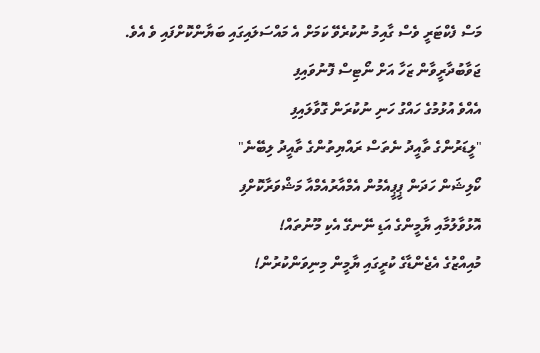މަސް ފެކްޓަރީ ވެސް ގާއިމު ނުކުރެވޭ ކަމަށް އެ މައްސަލައިގައި ބަޔާންކޮށްފައި ވެ އެވެ.
ޖަވާބުދާރީވާން ޒަހާ އަށް ނޯޓިސް ފޮނުވައިފި
އެއްވެ އުޅުމުގެ ހައްގު ހަނި ނުކުރަން ގޮވާލައިފި
"ލީޑަރުންގެ ތާއީދު ނެތަސް ރައްޔިތުންގެ ތާއީދު ލިބޭނެ"
ކޯލިޝަން ހަދަން ޕީޕީއެމުން އެމްއާރުއެމްއާ މަޝްވަރާކޮށްފި
އޮޅުވާލުމާއި ޔާމީންގެ އަޑި ނޭނގޭ އެކި މޫނުތައް!
މުއިއްޒުގެ އެޖެންޑާގެ ކުރީގައި ޔާމީން މިނިވަންކުރުން!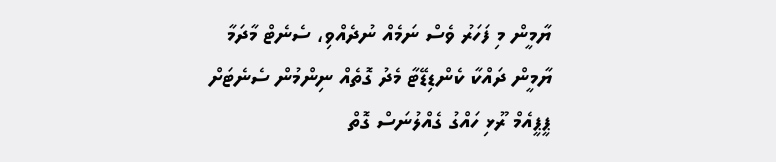ޔާމީން މި ފަހަރު ވެސް ނަމެއް ނުދެއްވި، ސެނެޓް މާދަމާ
ޔާމީން ދައްކާ ކެންޑިޑޭޓާ މެދު ގޮތެއް ނިންމުން ސެނެޓަށް
ޕީޕީއެމް ރޫޅި ހައްގު ގެއްލުނަސް ގޮތް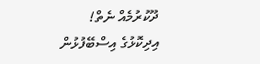ދޫކުރުމެއް ނެތް!
އިދިކޮޅުގެ އިސްބޭފުޅުން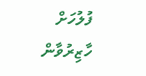ފުލުހަށް ހާޒިރުވާން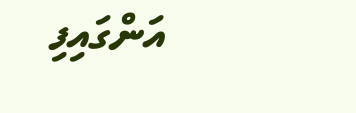އަންގައިފި